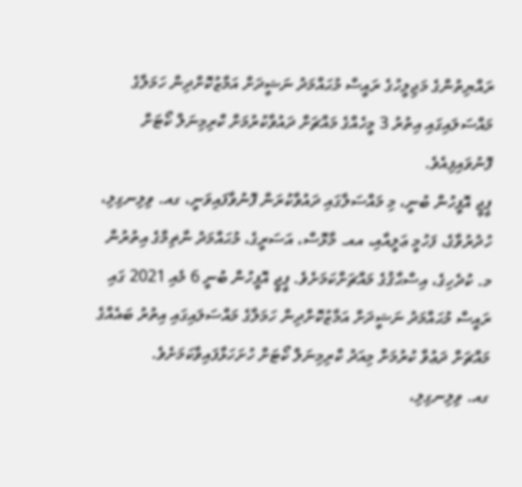ރައްޔިތުންގެ މަޖިލީހުގެ ރައީސް މުޙައްމަދު ނަޝީދަށް އަމާޒުކޮށްދިން ހަމަލާގެ މައްސަލައިގައި އިތުރު 3 މީހެއްގެ މައްޗަށް ދައުވާކުރުމަށް ކްރިމިނަލް ކޯޓަށް ފޮނުވައިފިއެވެ.
ޕީޖީ އޮފީހުން ބުނީ، މި މައްސަލާގައި ދައުވާކުރަން ފޮނުވާފައިވަނީ، ގއ. ވިލިނގިލި، ހުދުރުވާގެ، ފަހުމީ ޢަލީއާއި، އއ. މާޅޮސް، އަސަރީގެ، މުޙައްމަދު ނާޡިމްގެ އިތުރުން މ. ކުދެހިގެ، އިސްޙާޤުގެ މައްޗަށްކަމަށެވެ. ޕީޖީ އޮފީހުން ބުނީ 6 މެއި 2021 ގައި ރައީސް މުޙައްމަދު ނަޝީދަށް އަމާޒުކޮށްދިން ހަމަލާގެ މައްސަލައިގައި އިތުރު ބައެއްގެ މައްޗަށް ދަޢުވާ ކުރުމަށް މިއަދު ކްރިމިނަލް ކޯޓަށް ހުށަހަޅާފައިވާކަމަށެވެ.
ގއ. ވިލިނގިލި،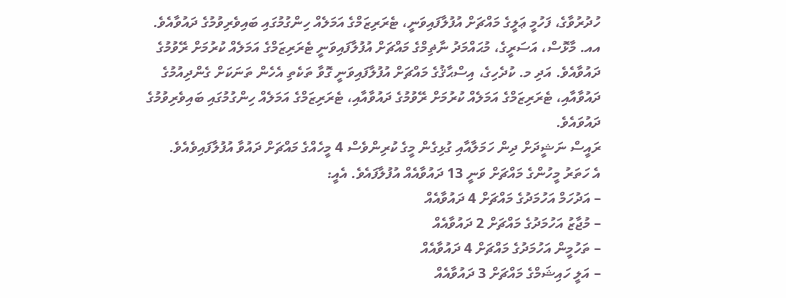ހުދުރުވާގެ، ފަހުމީ ޢަލީގެ މައްޗަށް އުފުލާފައިވަނީ، ޓެރަރިޒަމްގެ އަމަލެއް ހިންގުމުގައި ބައިވެރިވުމުގެ ދައުވާއެވެ. އއ. މާޅޮސް، އަސަރީގެ، މުޙައްމަދު ނާޡިމްގެ މައްޗަށް އުފުލާފައިވަނީ ޓެރަރިޒަމްގެ އަމަލެއް ކުރުމަށް ރޭވުމުގެ ދައުވާއެވެ. އަދި މ. ކުދެހިގެ، އިސްޙާޤުގެ މައްޗަށް އުފުލާފައިވަނީ ގޮވާ ތަކެތި އެހެން ތަނަކަށް ގެންދިއުމުގެ ދައުވާއާއި، ޓެރަރިޒަމްގެ އަމަލެއް ކުރުމަށް ރޭވުމުގެ ދައުވާއާއި، ޓެރަރިޒަމްގެ އަމަލެއް ހިންގުމުގައި ބައިވެރިވުމުގެ ދައުވައެވެ.
ރައީސް ނަޝީދަށް ދިން ހަމަލާއާއި ގުޅިގެން މީގެ ކުރިންވެސް 4 މީހެއްގެ މައްޗަށް ދައުވާ އުފުލާފައިވެއެވެ.
އެ ހަތަރު މީހުންގެ މައްޗަށް ވަނީ 13 ދައުވާއެއް އުފުލާފައެވެ. އެއީ:
– އަދުހަމް އަހުމަދުގެ މައްޗަށް 4 ދައުވާއެއް
– މުޖާޒު އަހުމަދުގެ މައްޗަށް 2 ދައުވާއެއް
– ތަހުމީން އަހުމަދުގެ މައްޗަށް 4 ދައުވާއެއް
– އަލީ ހައިޝަމްގެ މައްޗަށް 3 ދައުވާއެއް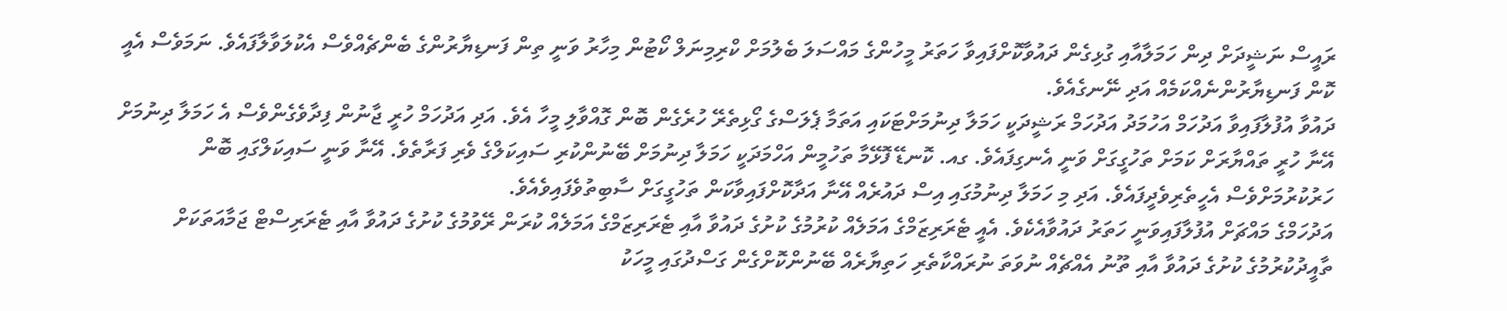ރައީސް ނަޝީދަށް ދިން ހަމަލާއާއި ގުޅިގެން ދައުވާކޮށްފައިވާ ހަތަރު މީހުންގެ މައްސަލަ ބެލުމަށް ކްރިމިނަލް ކޯޓުން މިހާރު ވަނީ ތިން ފަނޑިޔާރުންގެ ބެންޗެއްވެސް އެކުލަވާލާފައެވެ. ނަމަވެސް އެއީ ކޮން ފަނޑިޔާރުންނެއްކަމެއް އަދި ނޭނގެއެވެ.
ދައުވާ އުފުލާފައިވާ އަދުހަމް އަހުމަދު އަދުހަމް ރަޝީދަކީ ހަމަލާ ދިނުމަށްޓަކައި އަތަމާ ޕެލަސްގެ ގޯޅިތެރޭ ހުރެގެން ބޮން ގޮއްވާލި މީހާ އެވެ. އަދި އަދުހަމް ހުރީ ޖާނުން ފިދާވެގެންވެސް އެ ހަމަލާ ދިނުމަށް އޭނާ ހުރީ ތައްޔާރަށް ކަމަށް ތަހުގީގަށް ވަނީ އެނގިފައެވެ. ގއ. ކޮނޑޭ ފޮޅޭމާ ތަހުމީން އަހްމަދަކީ ހަމަލާ ދިނުމަށް ބޭނުންކުރި ސައިކަލްގެ ވެރި ފަރާތެވެ. އޭނާ ވަނީ ސައިކަލްގައި ބޮން ހަރުކުރުމަށްވެސް އެހީތެރިވެދީފައެވެ. އަދި މި ހަމަލާ ދިނުމުގައި އިސް ދައުރެއް އޭނާ އަދާކޮށްފައިވާކަން ތަހުގީގަށް ސާބިތުވެފައިވެއެވެ.
އަދުހަމްގެ މައްޗަށް އުފުލާފައިވަނީ ހަތަރު ދައުވާއެކެވެ. އެއީ ޓެރަރިޒަމްގެ އަމަލެއް ކުރުމުގެ ކުށުގެ ދައުވާ އާއި ޓެރަރިޒަމްގެ އަމަލެއް ކުރަން ރޭވުމުގެ ކުށުގެ ދައުވާ އާއި ޓެރަރިސްޓް ޖަމާއަތަކަށް ތާއީދުކުރުމުގެ ކުށުގެ ދައުވާ އާއި ތޫނު އެއްޗެއް ނުވަތަ ނުރައްކާތެރި ހަތިޔާރެއް ބޭނުންކޮށްގެން ގަސްދުގައި މީހަކު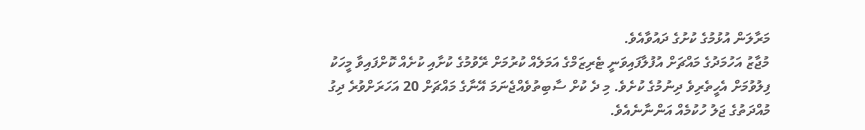މަރާލަން އުޅުމުގެ ކުށުގެ ދައުވާއެވެ.
މުޖާޒު އަހުމަދުގެ މައްޗަށް އުފުލާފައިވަނީ ޓެރިޒަމްގެ އަމަލެއް ކުރުމަށް ރޭވުމުގެ ކުށާއި ކުށެއް ކޮށްފައިވާ މީހަކު ފިލުވުމަށް އެހީތެރިވެ ދިނުމުގެ ކުށެވެ. މި ދެ ކުށް ސާބިތުވެއްޖެނަމަ އޭނާގެ މައްޗަށް 20 އަހަރަށްވުރެ ދިގު މުއްދަތުގެ ޖަލު ހުކުމެއް އަންނާނެއެވެ.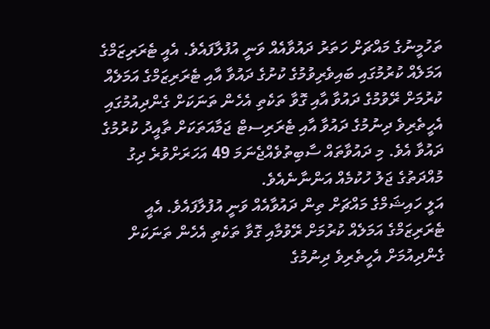ތަހުމީނުގެ މައްޗަށް ހަތަރު ދައުވާއެއް ވަނީ އުފުލާފައެވެ. އެއީ ޓެރަރިޒަމްގެ އަމަލެއް ކުރުމުގައި ބައިވެރިވުމުގެ ކުށުގެ ދައުވާ އާއި ޓެރަރިޒަމްގެ އަމަލެއް ކުރުމަށް ރޭވުމުގެ ދައުވާ އާއި ގޮވާ ތަކެތި އެހެން ތަނަކަށް ގެންދިއުމުގައި އެހީތެރިވެ ދިނުމުގެ ދައުވާ އާއި ޓެރަރިސޓް ޖަމާއަތަކަށް ތާއީދު ކުރުމުގެ ދައުވާ އެވެ. މި ދައުވާތައް ސާބިތުވެއްޖެނަމަ 49 އަހަރަށްވުރެ ދިގު މުއްދަތުގެ ޖަލު ހުކުމެއް އަންނާނެއެވެ.
އަލީ ހައިޝަމްގެ މައްޗަށް ތިން ދައުވާއެއް ވަނީ އުފުލާފައެވެ. އެއީ ޓެރަރިޒަމްގެ އަމަލެއް ކުރުމަށް ރޭވުމާއި ގޮވާ ތަކެތި އެހެން ތަނަކަށް ގެންދިއުމަށް އެހީތެރިވެ ދިނުމުގެ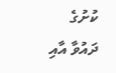ކުށުގެ ދައުވާ އާއި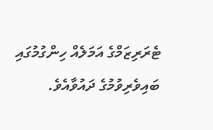ޓެރަރިޒަމްގެ އަމަލެއް ހިންގުމުގައި ބައިވެރިވުމުގެ ދައުވާއެވެ.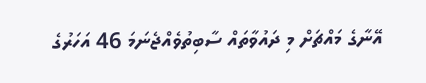އޭނާގެ މައްޗަށް މި ދައުވާތައް ސާބިތުވެއްޖެނަމަ 46 އަހަރުގެ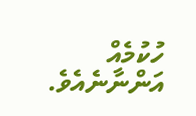ހުކުމެއް އަންނާނެއެވެ.